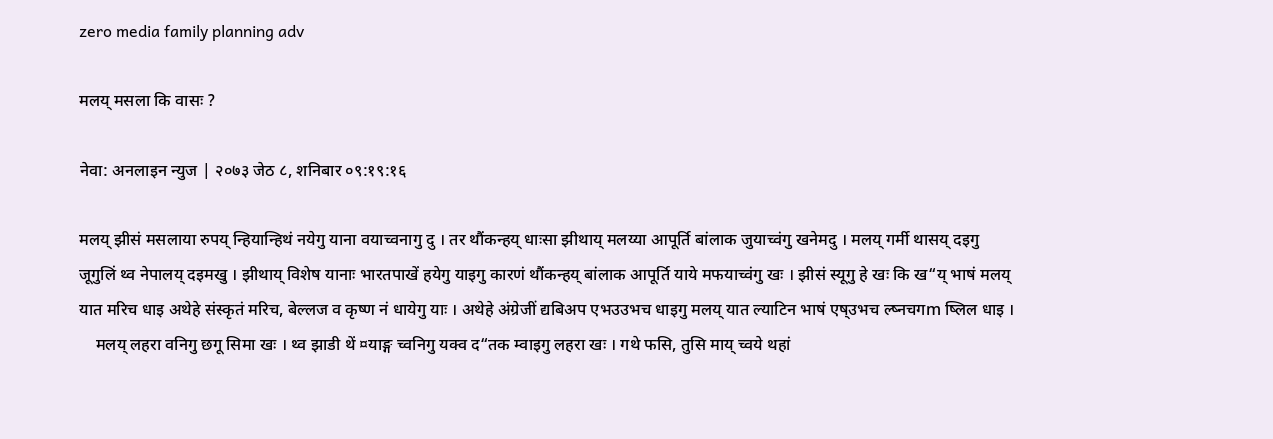zero media family planning adv

मलय् मसला कि वासः ?

नेवा: अनलाइन न्युज | २०७३ जेठ ८, शनिबार ०९:१९:१६

मलय् झीसं मसलाया रुपय् न्हियान्हिथं नयेगु याना वयाच्वनागु दु । तर थौंकन्हय् धाःसा झीथाय् मलय्या आपूर्ति बांलाक जुयाच्वंगु खनेमदु । मलय् गर्मी थासय् दइगु जूगुलिं थ्व नेपालय् दइमखु । झीथाय् विशेष यानाः भारतपाखें हयेगु याइगु कारणं थौंकन्हय् बांलाक आपूर्ति याये मफयाच्वंगु खः । झीसं स्यूगु हे खः कि ख“य् भाषं मलय् यात मरिच धाइ अथेहे संस्कृतं मरिच, बेल्लज व कृष्ण नं धायेगु याः । अथेहे अंग्रेजीं द्यबिअप एभउउभच धाइगु मलय् यात ल्याटिन भाषं एष्उभच ल्ष्नचगm ष्लिल धाइ ।
    मलय् लहरा वनिगु छगू सिमा खः । थ्व झाडी थें ¤याङ्ग च्वनिगु यक्व द“तक म्वाइगु लहरा खः । गथे फसि, तुसि माय् च्वये थहां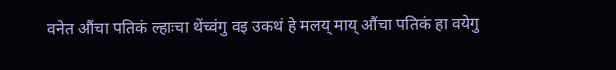वनेत औंचा पतिकं ल्हाःचा थेंच्वंगु वइ उकथं हे मलय् माय् औंचा पतिकं हा वयेगु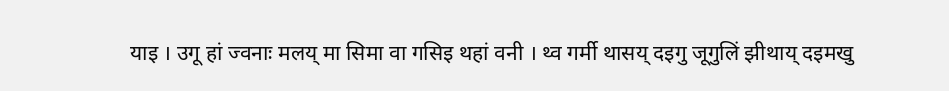याइ । उगू हां ज्वनाः मलय् मा सिमा वा गसिइ थहां वनी । थ्व गर्मी थासय् दइगु जूगुलिं झीथाय् दइमखु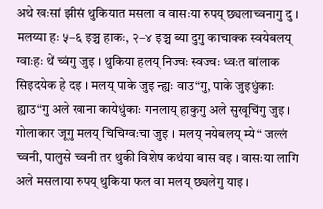अथे खःसां झीसं थुकियात मसला व वासःया रुपय् छ्यलाच्वनागु दु । मलय्या हः ५–६ इञ्च हाकः, २–४ इञ्च ब्या दुगु काचाक्क स्वयेबलय् ग्वाःहः थें च्वंगु जुइ । थुकिया हलय् निज्वः स्वज्वः ध्वःत बांलाक सिइदयेक हे दइ । मलय् पाके जुइ न्ह्यः वाउ“गु, पाके जुइधुंकाः ह्याउ“गु अले खाना कायेधुंकाः गनलाय् हाकुगु अले सुखूचिंगु जुइ । गोलाकार जूगु मलय् चिचिग्वःचा जुइ । मलय् नयेबलय् म्ये“ जल्लं च्वनी, पालुसे च्वनी तर थुकी विशेष कथंया बास वइ । वासःया लागि अले मसलाया रुपय् थुकिया फल वा मलय् छ्यलेगु याइ ।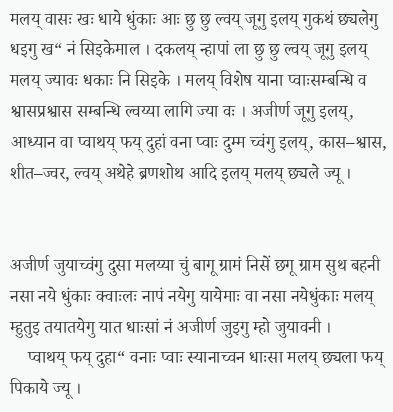मलय् वासः खः धाये धुंकाः आः छु छु ल्वय् जूगु इलय् गुकथं छ्यलेगु धइगु ख“ नं सिइकेमाल । दकलय् न्हापां ला छु छु ल्वय् जूगु इलय् मलय् ज्यावः धकाः नि सिइके । मलय् विशेष याना प्वाःसम्बन्धि व श्वासप्रश्वास सम्बन्धि ल्वय्या लागि ज्या वः । अजीर्ण जूगु इलय्, आध्यान वा प्वाथय् फय् दुहां वना प्वाः दुम्म च्वंगु इलय्, कास–श्वास, शीत–ज्वर, ल्वय् अथेहे ब्रणशोथ आदि इलय् मलय् छ्यले ज्यू ।


अजीर्ण जुयाच्वंगु दुसा मलय्या चुं बागू ग्रामं निसें छगू ग्राम सुथ बहनी नसा नये धुंकाः क्वाःलः नापं नयेगु यायेमाः वा नसा नयेधुंकाः मलय् म्हुतुइ तयातयेगु यात धाःसां नं अजीर्ण जुइगु म्हो जुयावनी ।
    प्वाथय् फय् दुहा“ वनाः प्वाः स्यानाच्वन धाःसा मलय् छ्यला फय् पिकाये ज्यू ।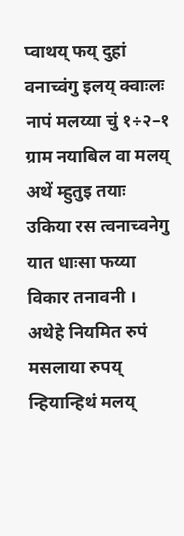प्वाथय् फय् दुहां वनाच्वंगु इलय् क्वाःलः नापं मलय्या चुं १÷२–१ ग्राम नयाबिल वा मलय् अथें म्हुतुइ तयाः उकिया रस त्वनाच्वनेगु यात धाःसा फय्या विकार तनावनी । अथेहे नियमित रुपं मसलाया रुपय् न्हियान्हिथं मलय्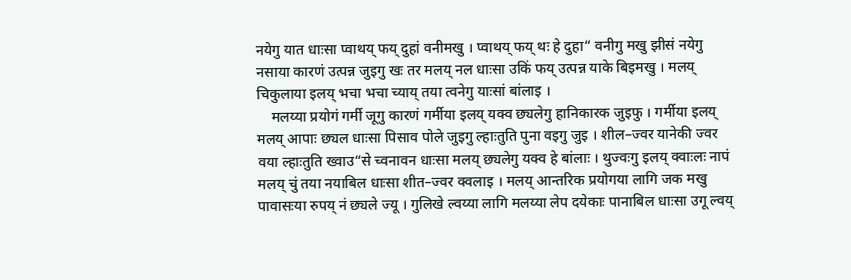नयेगु यात धाःसा प्वाथय् फय् दुहां वनीमखु । प्वाथय् फय् थः हे दुहा“ वनीगु मखु झीसं नयेगु नसाया कारणं उत्पन्न जुइगु खः तर मलय् नल धाःसा उकिं फय् उत्पन्न याके बिइमखु । मलय् चिकुलाया इलय् भचा भचा च्याय् तया त्वनेगु याःसां बांलाइ ।
    मलय्या प्रयोगं गर्मी जूगु कारणं गर्मीया इलय् यक्व छ्यलेगु हानिकारक जुइफु । गर्मीया इलय् मलय् आपाः छ्यल धाःसा पिसाव पोले जुइगु ल्हाःतुति पुना वइगु जुइ । शील–ज्वर यानेकी ज्वर वया ल्हाःतुति ख्वाउ“से च्वनावन धाःसा मलय् छ्यलेगु यक्व हे बांलाः । थुज्वःगु इलय् क्वाःलः नापं मलय् चुं तया नयाबिल धाःसा शीत–ज्वर क्वलाइ । मलय् आन्तरिक प्रयोगया लागि जक मखु पावासःया रुपय् नं छ्यले ज्यू । गुलिखे ल्वय्या लागि मलय्या लेप दयेकाः पानाबिल धाःसा उगू ल्वय्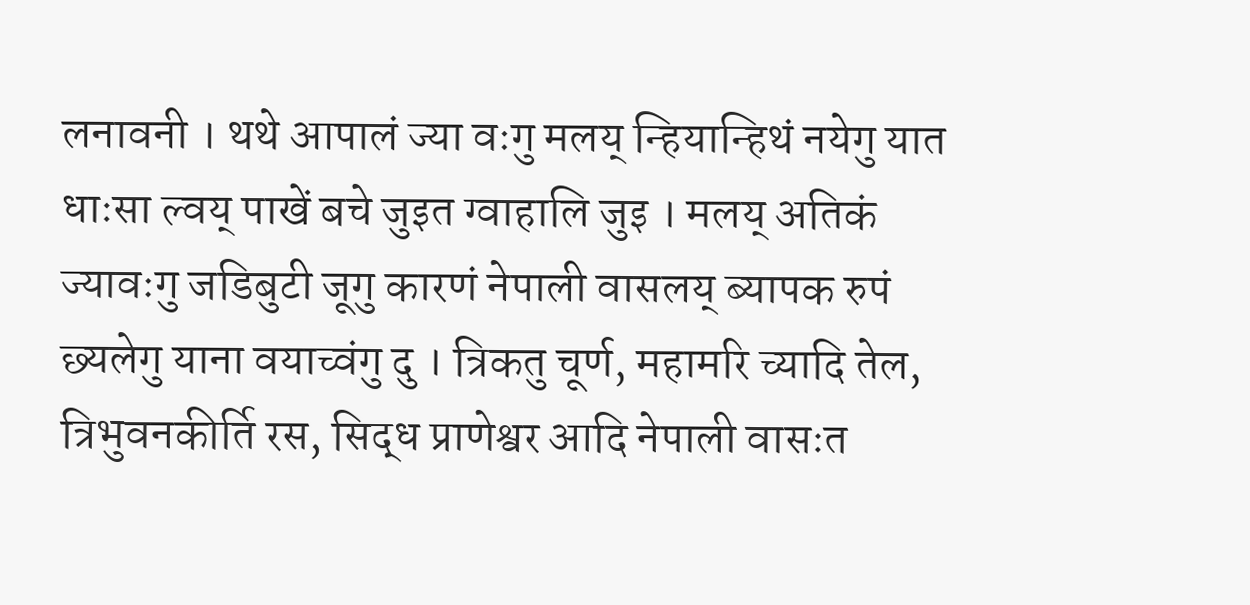लनावनी । थथे आपालं ज्या वःगु मलय् न्हियान्हिथं नयेगु यात धाःसा ल्वय् पाखें बचे जुइत ग्वाहालि जुइ । मलय् अतिकं ज्यावःगु जडिबुटी जूगु कारणं नेपाली वासलय् ब्यापक रुपं छ्यलेगु याना वयाच्वंगु दु । त्रिकतु चूर्ण, महामरि च्यादि तेल, त्रिभुवनकीर्ति रस, सिद्ध प्राणेश्वर आदि नेपाली वासःत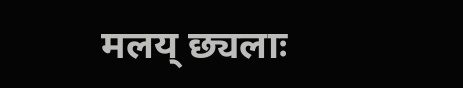मलय् छ्यलाः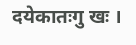दयेकातःगु खः ।